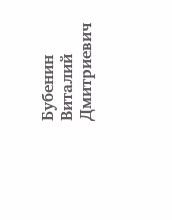Бубенин Виталий Дмитриевич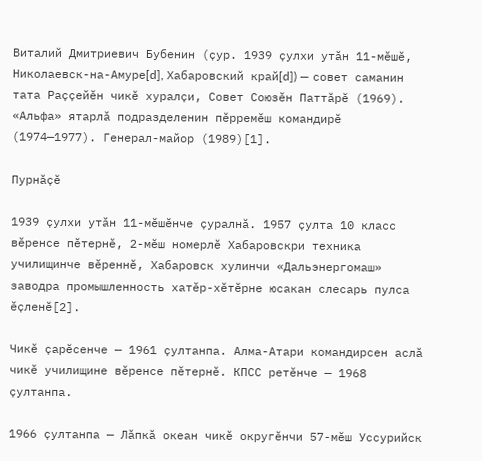Виталий Дмитриевич Бубенин (ҫур. 1939 ҫулхи утӑн 11-мӗшӗ, Николаевск-на-Амуре[d], Хабаровский край[d]) — совет саманин тата Раҫҫейӗн чикӗ хуралҫи, Совет Союзӗн Паттӑрӗ (1969). «Альфа» ятарлӑ подразделенин пӗрремӗш командирӗ (1974—1977). Генерал-майор (1989)[1].

Пурнӑҫӗ

1939 ҫулхи утӑн 11-мӗшӗнче ҫуралнӑ. 1957 ҫулта 10 класс вӗренсе пӗтернӗ, 2-мӗш номерлӗ Хабаровскри техника училищинче вӗреннӗ, Хабаровск хулинчи «Дальэнергомаш» заводра промышленность хатӗр-хӗтӗрне юсакан слесарь пулса ӗҫленӗ[2].

Чикӗ ҫарӗсенче — 1961 ҫултанпа. Алма-Атари командирсен аслӑ чикӗ училищине вӗренсе пӗтернӗ. КПСС ретӗнче — 1968 ҫултанпа.

1966 ҫултанпа — Лӑпкӑ океан чикӗ округӗнчи 57-мӗш Уссурийск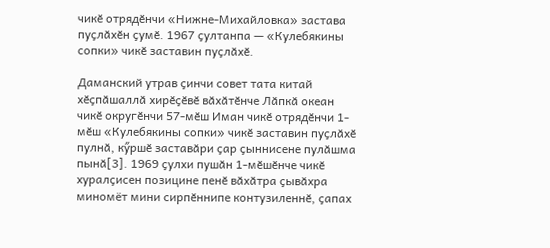чикӗ отрядӗнчи «Нижне-Михайловка» застава пуҫлӑхӗн ҫумӗ. 1967 ҫултанпа — «Кулебякины сопки» чикӗ заставин пуҫлӑхӗ.

Даманский утрав ҫинчи совет тата китай хӗҫпӑшаллӑ хирӗҫӗвӗ вӑхӑтӗнче Лӑпкӑ океан чикӗ округӗнчи 57-мӗш Иман чикӗ отрядӗнчи 1-мӗш «Кулебякины сопки» чикӗ заставин пуҫлӑхӗ пулнӑ, кӳршӗ заставӑри ҫар ҫыннисене пулӑшма пынӑ[3]. 1969 ҫулхи пушӑн 1-мӗшӗнче чикӗ хуралҫисен позицине пенӗ вӑхӑтра ҫывӑхра миномёт мини сирпӗннипе контузиленнӗ, ҫапах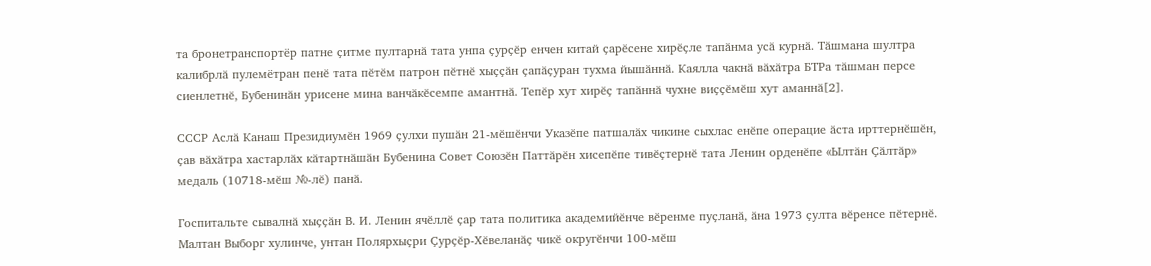та бронетранспортёр патне ҫитме пултарнӑ тата унпа ҫурҫӗр енчен китай ҫарӗсене хирӗҫле тапӑнма усӑ курнӑ. Тӑшмана шултра калибрлӑ пулемётран пенӗ тата пӗтӗм патрон пӗтнӗ хыҫҫӑн ҫапӑҫуран тухма йышӑннӑ. Каялла чакнӑ вӑхӑтра БТРа тӑшман персе сиенлетнӗ, Бубенинӑн урисене мина ванчӑкӗсемпе амантнӑ. Тепӗр хут хирӗҫ тапӑннӑ чухне виҫҫӗмӗш хут аманнӑ[2].

СССР Аслӑ Канаш Президиумӗн 1969 ҫулхи пушӑн 21-мӗшӗнчи Указӗпе патшалӑх чикине сыхлас енӗпе операцие ӑста ирттернӗшӗн, ҫав вӑхӑтра хастарлӑх кӑтартнӑшӑн Бубенина Совет Союзӗн Паттӑрӗн хисепӗпе тивӗҫтернӗ тата Ленин орденӗпе «Ылтӑн Ҫӑлтӑр» медаль (10718-мӗш №-лӗ) панӑ.

Госпитальте сывалнӑ хыҫҫӑн В. И. Ленин ячӗллӗ ҫар тата политика академийӗнче вӗренме пуҫланӑ, ӑна 1973 ҫулта вӗренсе пӗтернӗ. Малтан Выборг хулинче, унтан Полярхыҫри Ҫурҫӗр-Хӗвеланӑҫ чикӗ округӗнчи 100-мӗш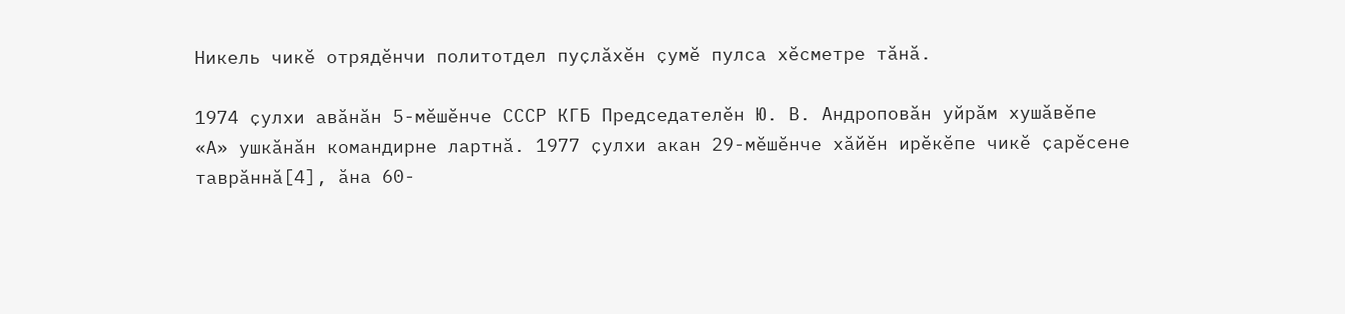Никель чикӗ отрядӗнчи политотдел пуҫлӑхӗн ҫумӗ пулса хӗсметре тӑнӑ.

1974 ҫулхи авӑнӑн 5-мӗшӗнче СССР КГБ Председателӗн Ю. В. Андроповӑн уйрӑм хушӑвӗпе «А» ушкӑнӑн командирне лартнӑ. 1977 ҫулхи акан 29-мӗшӗнче хӑйӗн ирӗкӗпе чикӗ ҫарӗсене таврӑннӑ[4], ӑна 60-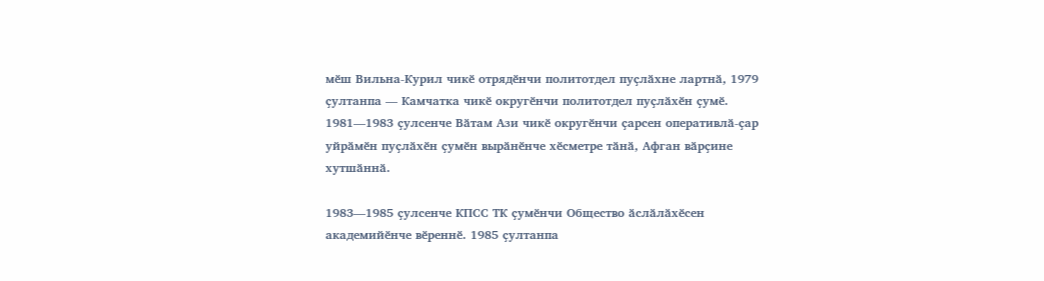мӗш Вильна-Курил чикӗ отрядӗнчи политотдел пуҫлӑхне лартнӑ, 1979 ҫултанпа — Камчатка чикӗ округӗнчи политотдел пуҫлӑхӗн ҫумӗ. 1981—1983 ҫулсенче Вӑтам Ази чикӗ округӗнчи ҫарсен оперативлӑ-ҫар уйрӑмӗн пуҫлӑхӗн ҫумӗн вырӑнӗнче хӗсметре тӑнӑ, Афган вӑрҫине хутшӑннӑ.

1983—1985 ҫулсенче КПСС ТК ҫумӗнчи Общество ӑслӑлӑхӗсен академийӗнче вӗреннӗ. 1985 ҫултанпа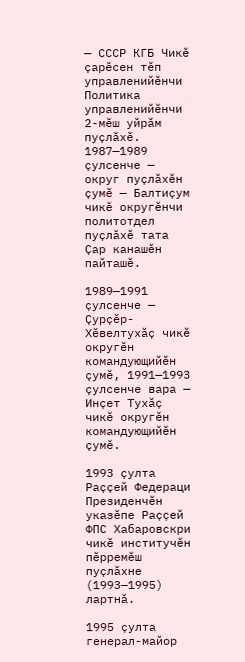— СССР КГБ Чикӗ ҫарӗсен тӗп управленийӗнчи Политика управленийӗнчи 2-мӗш уйрӑм пуҫлӑхӗ. 1987—1989 ҫулсенче — округ пуҫлӑхӗн ҫумӗ — Балтиҫум чикӗ округӗнчи политотдел пуҫлӑхӗ тата Ҫар канашӗн пайташӗ.

1989—1991 ҫулсенче — Ҫурҫӗр-Хӗвелтухӑҫ чикӗ округӗн командующийӗн ҫумӗ, 1991—1993 ҫулсенче вара — Инҫет Тухӑҫ чикӗ округӗн командующийӗн ҫумӗ.

1993 ҫулта Раҫҫей Федераци Президенчӗн указӗпе Раҫҫей ФПС Хабаровскри чикӗ институчӗн пӗрремӗш пуҫлӑхне (1993—1995) лартнӑ.

1995 ҫулта генерал-майор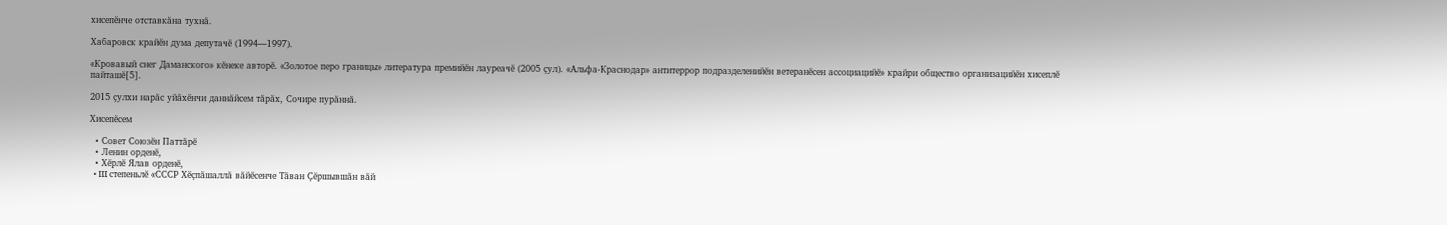хисепӗнче отставкӑна тухнӑ.

Хабаровск крайӗн дума депутачӗ (1994—1997).

«Кровавый снег Даманского» кӗнеке авторӗ. «Золотое перо границы» литература премийӗн лауреачӗ (2005 ҫул). «Альфа-Краснодар» антитеррор подразделенийӗн ветеранӗсен ассоциацийӗ» крайри общество организацийӗн хисеплӗ пайташӗ[5].

2015 ҫулхи нарӑс уйӑхӗнчи даннӑйсем тӑрӑх, Сочире пурӑннӑ.

Хисепӗсем

  • Совет Союзӗн Паттӑрӗ
  • Ленин орденӗ,
  • Хӗрлӗ Ялав орденӗ,
  • III степеньлӗ «СССР Хӗҫпӑшаллӑ вӑйӗсенче Тӑван Ҫӗршывшӑн вӑй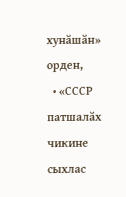хунӑшӑн» орден,
  • «СССР патшалӑх чикине сыхлас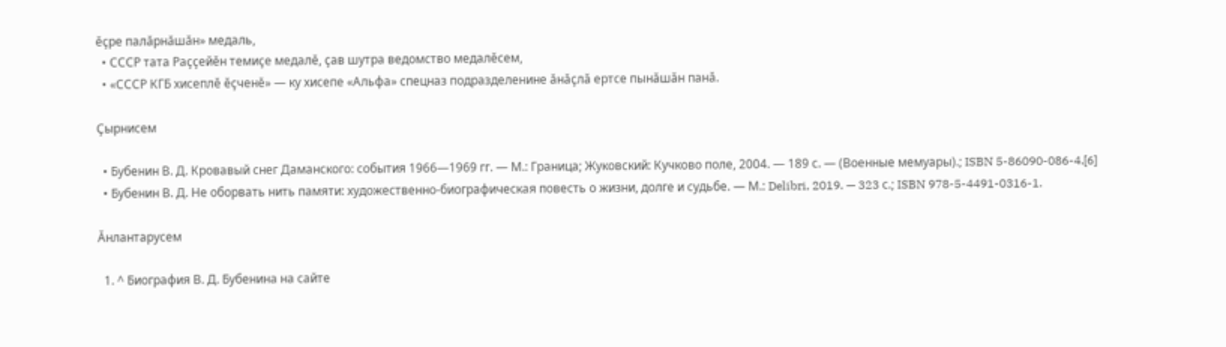ӗҫре палӑрнӑшӑн» медаль,
  • СССР тата Раҫҫейӗн темиҫе медалӗ, ҫав шутра ведомство медалӗсем,
  • «СССР КГБ хисеплӗ ӗҫченӗ» — ку хисепе «Альфа» спецназ подразделенине ӑнӑҫлӑ ертсе пынӑшӑн панӑ.

Ҫырнисем

  • Бубенин В. Д. Кровавый снег Даманского: события 1966—1969 гг. — М.: Граница; Жуковский: Кучково поле, 2004. — 189 с. — (Военные мемуары).; ISBN 5-86090-086-4.[6]
  • Бубенин В. Д. Не оборвать нить памяти: художественно-биографическая повесть о жизни, долге и судьбе. — М.: Delibri, 2019. — 323 с.; ISBN 978-5-4491-0316-1.

Ӑнлантарусем

  1. ^ Биография В. Д. Бубенина на сайте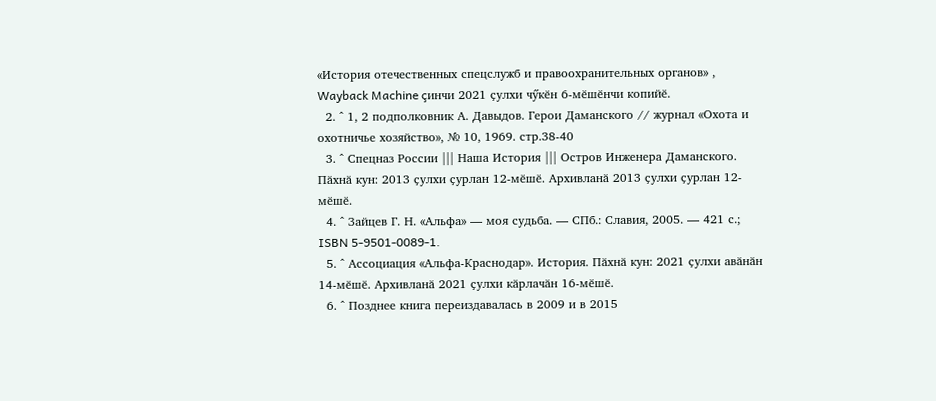«История отечественных спецслужб и правоохранительных органов» , Wayback Machine çинчи 2021 ҫулхи чӳкӗн 6-мӗшӗнчи копийӗ.
  2. ^ 1, 2 подполковник А. Давыдов. Герои Даманского // журнал «Охота и охотничье хозяйство», № 10, 1969. стр.38-40
  3. ^ Спецназ России ||| Наша История ||| Остров Инженера Даманского. Пӑхнӑ кун: 2013 ҫулхи ҫурлан 12-мӗшӗ. Архивланӑ 2013 ҫулхи ҫурлан 12-мӗшӗ.
  4. ^ Зайцев Г. Н. «Альфа» — моя судьба. — СПб.: Славия, 2005. — 421 с.; ISBN 5-9501-0089-1.
  5. ^ Ассоциация «Альфа-Краснодар». История. Пӑхнӑ кун: 2021 ҫулхи авӑнӑн 14-мӗшӗ. Архивланӑ 2021 ҫулхи кӑрлачӑн 16-мӗшӗ.
  6. ^ Позднее книга переиздавалась в 2009 и в 2015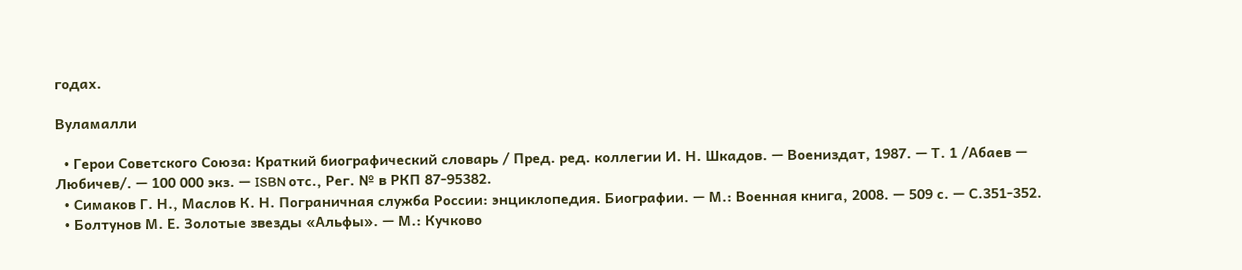годах.

Вуламалли

  • Герои Советского Союза: Краткий биографический словарь / Пред. ред. коллегии И. Н. Шкадов. — Воениздат, 1987. — Т. 1 /Абаев — Любичев/. — 100 000 экз. — ISBN отс., Рег. № в РКП 87-95382.
  • Симаков Г. Н., Маслов К. Н. Пограничная служба России: энциклопедия. Биографии. — М.: Военная книга, 2008. — 509 с. — С.351-352.
  • Болтунов М. Е. Золотые звезды «Альфы». — М.: Кучково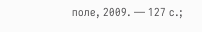поле, 2009. — 127 с.;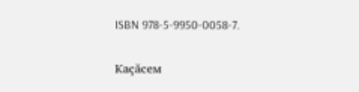ISBN 978-5-9950-0058-7.

Каçăсем